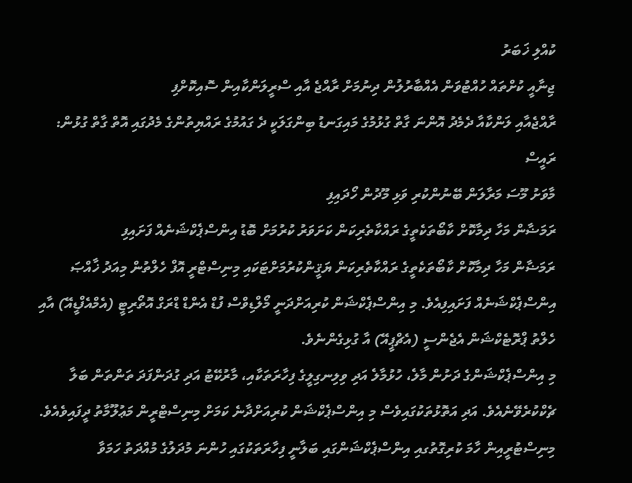ކުއްލި ޚަބަރު
ޖިނާއީ ކުށްތައް ހުއްޓުވަން އެއްބާރުލުން ދިނުމަށް ރާއްޖެ އާއި ސްރީލަންކާއިން ސޮއިކޮށްފި
ރާއްޖެއާއި ލަންކާއާ ދެމެދު އޮންނަ ގާތް ގުޅުމުގެ މައިގަނޑު ބިންގަލަކީ ދެ ގައުމުގެ ރައްޔިތުންގެ މެދުގައި އޮތް ގާތް ގުޅުން: ރައީސް
މާވަށު މޫސަ މަރާލަން ބޭނުންކުރި ވަޅި މޫދުން ހޯދައިފި
ރަމަޟާން މަހާ ދިމާކޮށް ކާބޯތަކެތީގެ ރައްކާތެރިކަން ކަށަވަރު ކުރުމަށް ބޮޑު އިންސްޕެކްޝަނެއް ފަށައިފި
ރަމަޟާން މަހާ ދިމާކޮށް ކާބޯތަކެތީގެ ރައްކާތެރިކަން ޔަޤީންކުރުމަށްޓަކައި މިނިސްޓްރީ އޮފް ހެލްތުން މިއަދު ޚާއްޞަ އިންސްޕެކްޝަނެއް ފަށައިފިއެވެ. މި އިންސްޕެކްޝަން ކުރިއަށްދަނީ މޯލްޑިވްސް ފުޑް އެންޑް ޑްރަގް އޮތޯރިޓީ (އެމްއެފްޑީއޭ) އާއި ހެލްތު ޕްރޮޓެކްޝަން އެޖެންސީ (އެޗްޕީއޭ) އާ ގުޅިގެންނެވެ.
މި އިންސްޕެކްޝަންގެ ދަށުން މާލެ، ހުޅުމާލެ އަދި ވިލިނގިލީގެ ފިހާރަތަކާއި، މާރުކޭޓު އަދި ގުދަންފަދަ ތަންތަން ބަލާ ޗެކްކުރެވޭނެއެވެ. އަދި އަތޮޅުތަކުގައިވެސް މި އިންސްޕެކްޝަން ކުރިއަށްދާނެ ކަމަށް މިނިސްޓްރީން މަޢުލޫމާތު ދީފައިވެއެވެ.
މިނިސްޓުރީއިން ހާމަ ކުރިގޮތުގއި އިންސްޕެކްޝަންގައި ބަލާނީ ފިހާރަތަކުގައި ހުންނަ މުދަލުގެ މުއްދަތު ހަމަވާ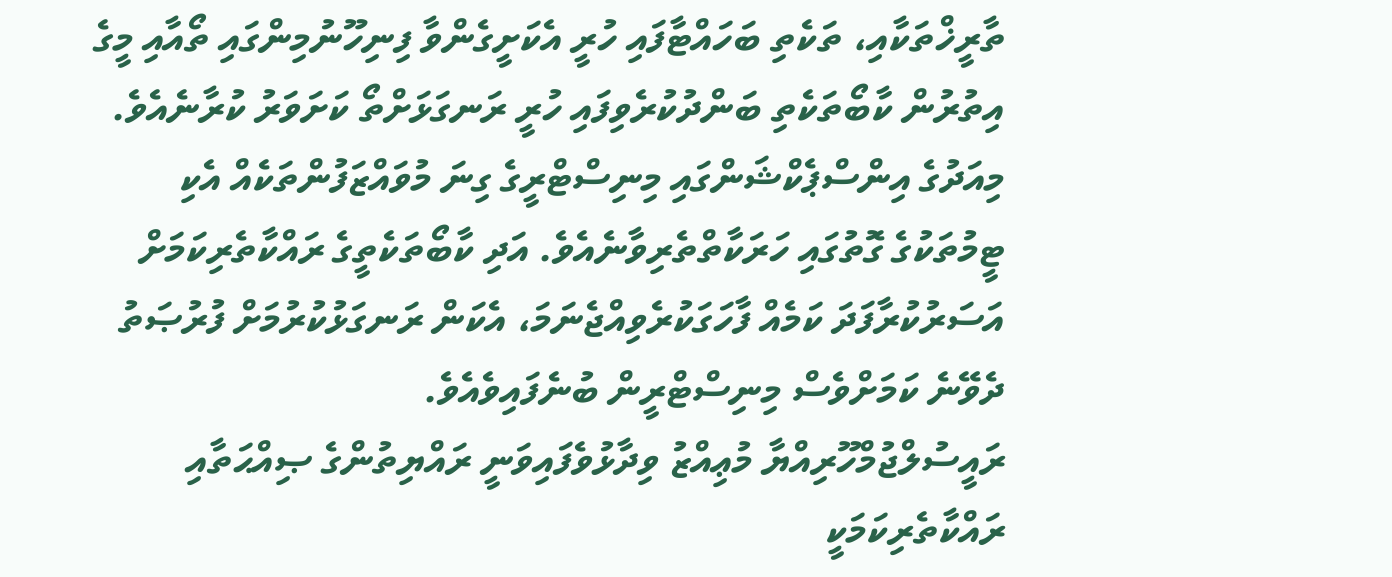ތާރީޚްތަކާއި، ތަކެތި ބަހައްޓާފައި ހުރީ އެކަށީގެންވާ ފިނިހޫނުމިންގައި ތޯއާއި މީގެ އިތުރުން ކާބޯތަކެތި ބަންދުކުރެވިފައި ހުރީ ރަނގަޅަށްތޯ ކަށަވަރު ކުރާނެއެވެ.
މިއަދުގެ އިންސްޕެކްޝަންގައި މިނިސްޓްރީގެ ގިނަ މުވައްޒަފުންތަކެއް އެކި ޓީމުތަކުގެ ގޮތުގައި ހަރަކާތްތެރިވާނެއެވެ. އަދި ކާބޯތަކެތީގެ ރައްކާތެރިކަމަށް އަސަރުކުރާފަދަ ކަމެއް ފާހަގަކުރެވިއްޖެނަމަ، އެކަން ރަނގަޅުކުރުމަށް ފުރުޞަތު ދެވޭނެ ކަމަށްވެސް މިނިސްޓްރީން ބުނެފައިވެއެވެ.
ރައީސުލްޖުމްހޫރިއްޔާ މުޢިއްޒު ވިދާޅުވެފައިވަނީ ރައްޔިތުންގެ ޞިއްޙަތާއި ރައްކާތެރިކަމަކީ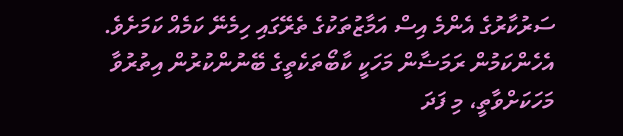ސަރުކާރުގެ އެންމެ އިސް އަމާޒުތަކުގެ ތެރޭގައި ހިމެނޭ ކަމެއް ކަމަށެވެ. އެހެންކަމުން ރަމަޟާން މަހަކީ ކާބޯތަކެތީގެ ބޭނުންކުރުން އިތުރުވާ މަހަކަށްވާތީ، މި ފަދަ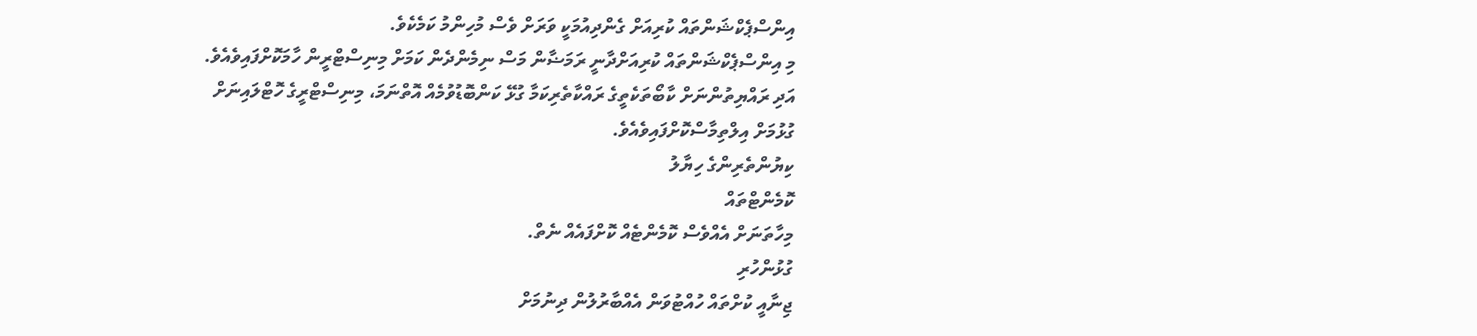އިންސްޕެކްޝަންތައް ކުރިއަށް ގެންދިއުމަކީ ވަރަށް ވެސް މުހިންމު ކަމެކެވެ.
މި އިންސްޕެކްޝަންތައް ކުރިއަށްދާނީ ރަމަޟާން މަސް ނިމެންދެން ކަމަށް މިނިސްޓްރީން ހާމަކޮށްފައިވެއެވެ. އަދި ރައްޔިތުންނަށް ކާބޯތަކެތީގެ ރައްކާތެރިކަމާ ގުޅޭ ކަންބޮޑުވުމެއް އޮތްނަމަ، މިނިސްޓްރީގެ ހޮޓްލައިނަށް ގުޅުމަށް އިލްތިމާސްކޮށްފައިވެއެވެ.
ކިޔުންތެރިންގެ ހިޔާލު
ކޮމެންޓްތައް
މިހާތަނަށް އެއްވެސް ކޮމެންޓެއް ކޮށްފައެއް ނެތް.
ގުޅުންހުރި
ޖިނާއީ ކުށްތައް ހުއްޓުވަން އެއްބާރުލުން ދިނުމަށް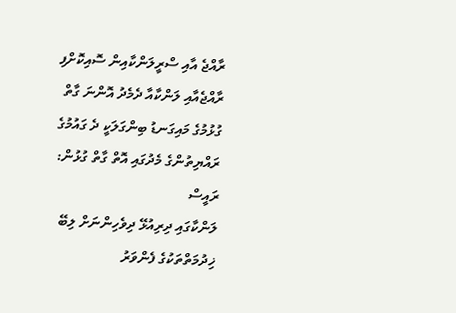ރާއްޖެ އާއި ސްރީލަންކާއިން ސޮއިކޮށްފި
ރާއްޖެއާއި ލަންކާއާ ދެމެދު އޮންނަ ގާތް ގުޅުމުގެ މައިގަނޑު ބިންގަލަކީ ދެ ގައުމުގެ ރައްޔިތުންގެ މެދުގައި އޮތް ގާތް ގުޅުން: ރައީސް
ލަންކާގައި ދިރިއުޅޭ ދިވެހިންނަށް ލިބޭ ޚިދުމަތްތަކުގެ ފެންވަރު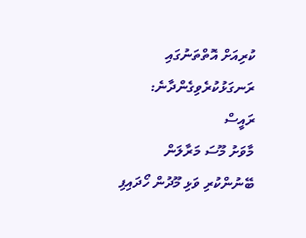ކުރިއަށް އޮތްތަނުގައި ރަނގަޅުކުރެވިގެންދާނެ: ރައީސް
މާވަށު މޫސަ މަރާލަން ބޭނުންކުރި ވަޅި މޫދުން ހޯދައިފި